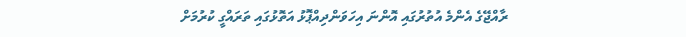ރާއްޖޭގެ އެންމެ އުތުރުގައި އޮންނަ އިހަވަންދިއްޕޮޅު އަތޮޅުގައި ތަރައްގީ ކުރުމަށް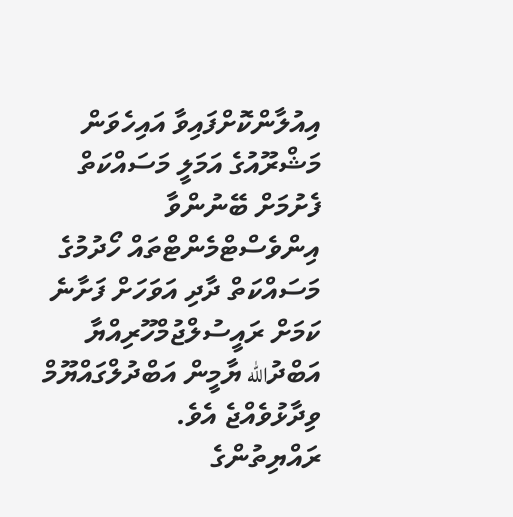އިއުލާންކޮށްފައިވާ އައިހެވަން މަޝްރޫއުގެ އަމަލީ މަސައްކަތް ފެށުމަށް ބޭނުންވާ އިންވެސްޓްމެންޓްތައް ހޯދުމުގެ މަސައްކަތް ދާދި އަވަހަށް ފަށާނެ ކަމަށް ރައީސުލްޖުމްހޫރިއްޔާ އަބްދުالله ޔާމީން އަބްދުލްގައްޔޫމް ވިދާޅުވެއްޖެ އެވެ.
ރައްޔިތުންގެ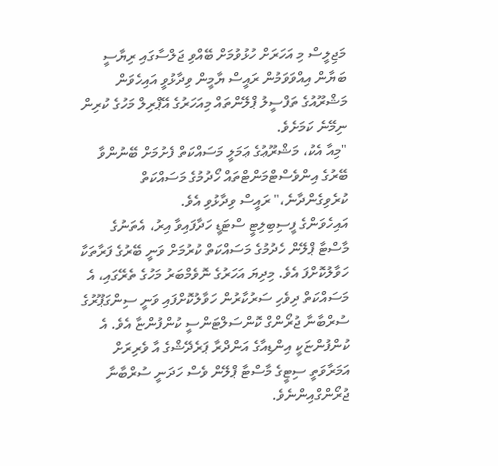މަޖިލީސް މި އަހަރަށް ހުޅުވުމަށް ބޭއްވި ޖަލްސާގައި ރިޔާސީ ބަޔާން އިއްވަވަމުން ރައީސް ޔާމީން ވިދާޅުވީ އައިހެވަން މަޝްރޫއުގެ ތަފްސީލު ޕްލޭންތައް މިއަހަރުގެ އޭޕްރިލް މަހުގެ ކުރިން ނިމޭނެ ކަމަށެވެ.
"މިއާ އެކު، މަޝްރޫޢުގެ ޢަމަލީ މަސައްކަތް ފެށުމަށް ބޭނުންވާ ބޭރުގެ އިންވެސްޓްމަންޓްތައް ހޯދުމުގެ މަސައްކަތް ކުރެވިގެންދާނެ،" ރައީސް ވިދާޅުވި އެވެ.
އައިހެވަންގެ ފީސިބިލިޓީ ސްޓަޑީ ހަދާފައިވާ އިރު، އެތަނުގެ މާސްޓާ ޕްލޭން ހެދުމުގެ މަސައްކަތް ކުރުމަށް ވަނީ ބޭރުގެ ފަރާތަކާ ހަވާލުކޮށްފަ އެވެ. މިދިޔަ އަހަރުގެ ނޮވެމްބަރު މަހުގެ ތެރޭގައި، އެ މަސައްކަތް ދިވެހި ސަރުކާރުން ހަވާލުކޮށްފައި ވަނީ ސިންގަޕޫރުގެ ސުރްބާނާ ޖުރޯންގް ކޮންސަލްޓަންސީ ކުންފުންޏާ އެވެ. އެ ކުންފުންޏަކީ އިންޑިއާގެ އަންދްރާ ޕަރެދޭޝްގެ އާ ވެރިރަށް އަމަރާވަތީ ސިޓީގެ މާސްޓާ ޕްލޭން ވެސް ހަދަނީ ސުރްބާނާ ޖުރޯންގްއިންނެވެ.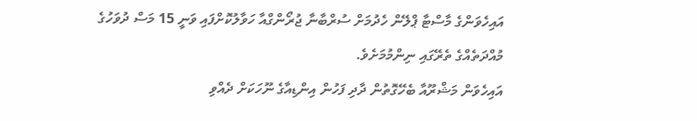އައިހެވަންގެ މާސްޓާ ޕްލޭން ހެދުމަށް ސުރްބާނާ ޖުރޯންގްއާ ހަވާލުކޮށްފައި ވަނީ 15 މަސް ދުވަހުގެ މުއްދަތެއްގެ ތެރޭގައި ނިންމުމަށެވެ.
އައިހެވަން މަޝްރޫއާ ބެހޭގޮތުން ދާދި ފަހުން އިންޑިއާގެ ނޫހަކަށް ދެއްވި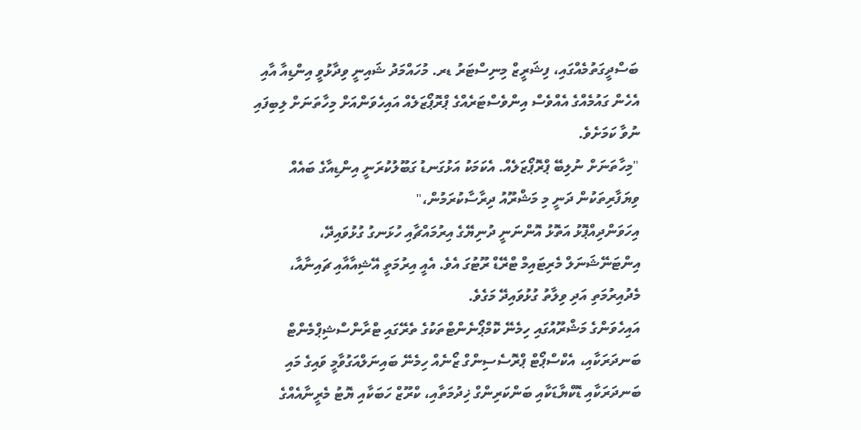ބަސްދީގަތުމެއްގައި، ފިޝަރީޒް މިނިސްޓަރު ޑރ. މުހައްމަދު ޝައިނީ ވިދާޅުވީ އިންޑިއާ އާއި އެހެން ގައުމެއްގެ އެއްވެސް އިންވެސްޓަރެއްގެ ޕްރޮޕޯޒަލެއް އައިހެވަންއަށް މިހާތަނަށް ލިބިފައި ނުވާ ކަމަށެވެ.
"މިހާތަނަށް ނުލިބޭ ޕްރޮޕޯޒަލެއް. އެކަމަކު އަޅުގަނޑު ގަބޫލުކުރަނީ އިންޑިއާގެ ބައެއް ވިޔަފާރިތަކުން ދަނީ މި މަޝްރޫއު ދިރާސާކުރަމުން،"
އިހަވަންދިއްޕޮޅު އަތޮޅު އޮންނަނީ ދުނިޔޭގެ އިރުމައްޗާއި ހުޅަނގު ގުޅުވައިދޭ، އިންޓަނޭޝަނަލް މެރިޓައިމް ޓްރޭޑް ރޫޓުގަ އެވެ. އެއީ އިރުމަތީ އޭޝިއާއާއި ޗައިނާއާ، މެދުއިރުމަތި އަދި ވިލާތު ގުޅުވައިދޭ މަގެވެ.
އައިހެވަންގެ މަޝްރޫއުގައި ހިމެނޭ ކޮމްޕޯނެންޓްތަކުގެ ތެރޭގައި ޓްރާންސްޝިޕްމެންޓް ބަނދަރަކާއި، އެކްސްޕޯޓް ޕްރޮސެސިންގް ޒޯނެއް ހިމެނޭ ބައިނަލްއަގުވާމީ ވައިގެ މައި ބަނދަރަކާއި ޑޮކްޔާޑަކާއި ބަންކަރިންގް ޚިދުމަތާއި، ކްރޫޒް ހަބަކާއި ޔޮޓު މެރީނާއެއްގެ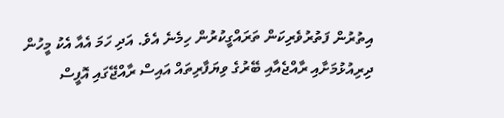އިތުރުން ފަތުރުވެރިކަން ތަރައްގީކުރުން ހިމެނެ އެވެ. އަދި ހަމަ އެއާ އެކު މީހުން ދިރިއުޅުމަށާއި ރާއްޖެއާއި ބޭރުގެ ވިޔަފާރިތައް އައިސް ރާއްޖޭގައި އޮފީސް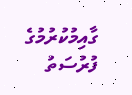ގާއިމުކުރުމުގެ ފުރުސަތު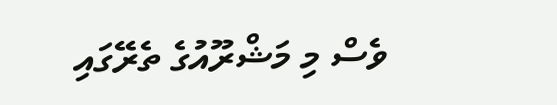ވެސް މި މަޝްރޫއުގެ ތެރޭގައި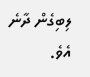ލިބިގެން ދާނެ އެވެ.